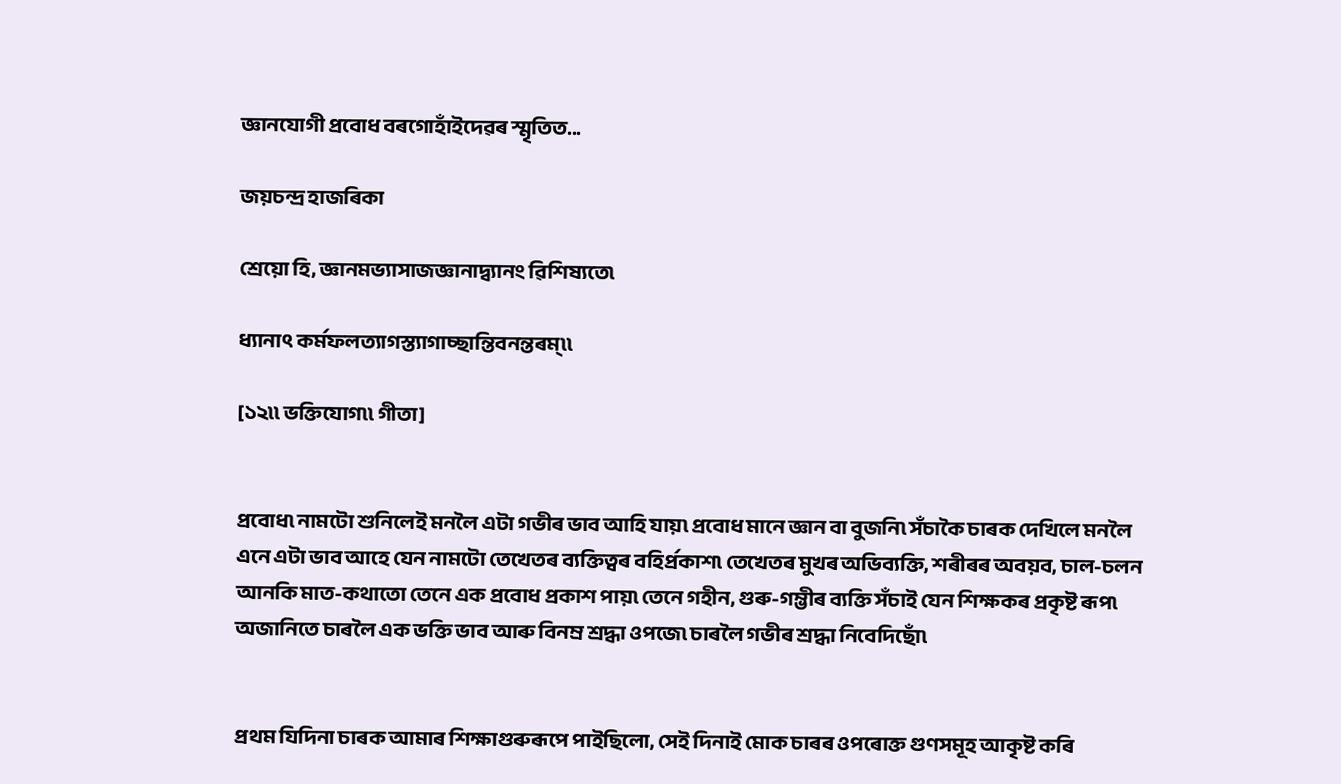জ্ঞানযোগী প্ৰবোধ বৰগোহাঁইদেৱৰ স্মৃতিত...

জয়চন্দ্ৰ হাজৰিকা

শ্ৰেয়ো হি, জ্ঞানমভ্যাসাজজ্ঞানাদ্ব্যানং ৱিশিষ্যতে৷

ধ্যানাৎ কৰ্মফলত্যাগস্ত্যাগাচ্ছান্তিবনন্তৰম্৷৷

[১২৷৷ ভক্তিযোগ৷৷ গীতা]


প্ৰবোধ৷ নামটো শুনিলেই মনলৈ এটা গভীৰ ভাব আহি যায়৷ প্ৰবোধ মানে জ্ঞান বা বুজনি৷ সঁচাকৈ চাৰক দেখিলে মনলৈ এনে এটা ভাব আহে যেন নামটো তেখেতৰ ব্যক্তিত্বৰ বহিৰ্প্ৰকাশ৷ তেখেতৰ মুখৰ অভিব্যক্তি, শৰীৰৰ অবয়ব, চাল-চলন আনকি মাত-কথাতো তেনে এক প্ৰবোধ প্ৰকাশ পায়৷ তেনে গহীন, গুৰু-গম্ভীৰ ব্যক্তি সঁচাই যেন শিক্ষকৰ প্ৰকৃষ্ট ৰূপ৷ অজানিতে চাৰলৈ এক ভক্তি ভাব আৰু বিনম্ৰ শ্ৰদ্ধা ওপজে৷ চাৰলৈ গভীৰ শ্ৰদ্ধা নিবেদিছোঁ৷


প্ৰথম যিদিনা চাৰক আমাৰ শিক্ষাগুৰুৰূপে পাইছিলো, সেই দিনাই মোক চাৰৰ ওপৰোক্ত গুণসমূহ আকৃষ্ট কৰি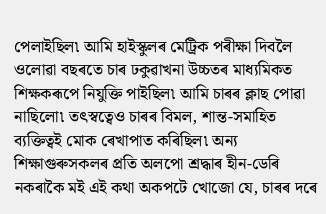পেলাইছিল৷ আমি হাইস্কুলৰ মেট্ৰিক পৰীক্ষা দিবলৈ ওলোৱা বছৰতে চাৰ ঢকুৱাখনা উচ্চতৰ মাধ্যমিকত শিক্ষকৰূপে নিযুক্তি পাইছিল৷ আমি চাৰৰ ক্লাছ পোৱা নাছিলো৷ তৎস্বত্বেও চাৰৰ বিমল, শান্ত-সমাহিত ব্যক্তিত্বই মোক ৰেখাপাত কৰিছিল৷ অন্য শিক্ষাগুৰুসকলৰ প্ৰতি অলপো শ্ৰদ্ধাৰ হীন-ডেৰি নকৰাকৈ মই এই কথা অকপটে খোজো যে, চাৰৰ দৰে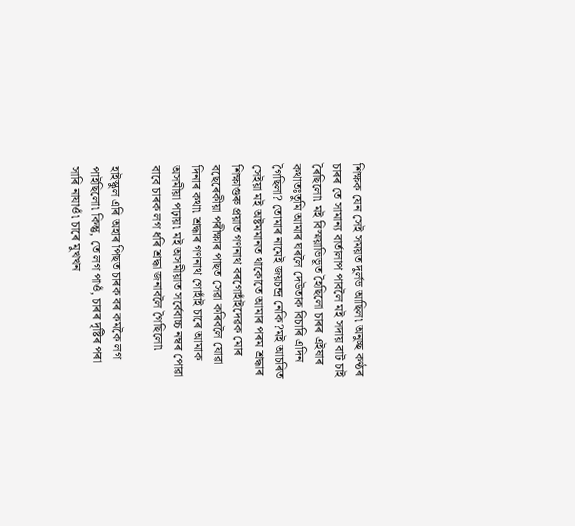শিক্ষক যেন সেই সময়ত দুৰ্লভ আছিল৷ অনুচ্ছ কণ্ঠৰ চাৰৰ তে সামান্য বাৰ্তালাপ পাবলৈ মই সদায় বাট চাই ৰৈছিলো৷ মই বিস্ময়াভিভূত হৈছিলো চাৰৰ এইষাৰ কথাতঃতুমি আমাৰ ঘৰলৈ দেউতাক বিচাৰি এদিন গৈছিলা? তোমাৰ নামেই জয়চন্দ্ৰ নেকি?মই আচৰিত সেইয়া মই অষ্টমমানত থাকোতে আমাৰ পৰম শ্ৰদ্ধাৰ শিক্ষাগুৰু প্ৰয়াত গণনাথ বৰগোহাঁইদেৱক মোৰ বছেৰেকীয়া পৰীক্ষাৰ পাছত সেৱা কৰিবলৈ যোৱা দিনাৰ কথা৷ শ্ৰদ্ধাৰ গণনাথ গোহাঁই চাৰে আমাক অসমীয়া পঢ়ায়৷ মই অসমীয়াত সৰ্বেবাচ্চ নম্বৰ পোৱা বাবে চাৰক লগ ধৰি শ্ৰদ্ধা জনাবলৈ গৈছিলো৷

হাইস্কুল এৰি অহাৰ পিছত চাৰক বৰ কমকৈ লগ পাইছিলো৷ কিন্তু, তে লগ পাওঁ, চাৰৰ দৃষ্টিৰ পৰা সাৰি নাযাওঁ৷ চাৰে মুখখন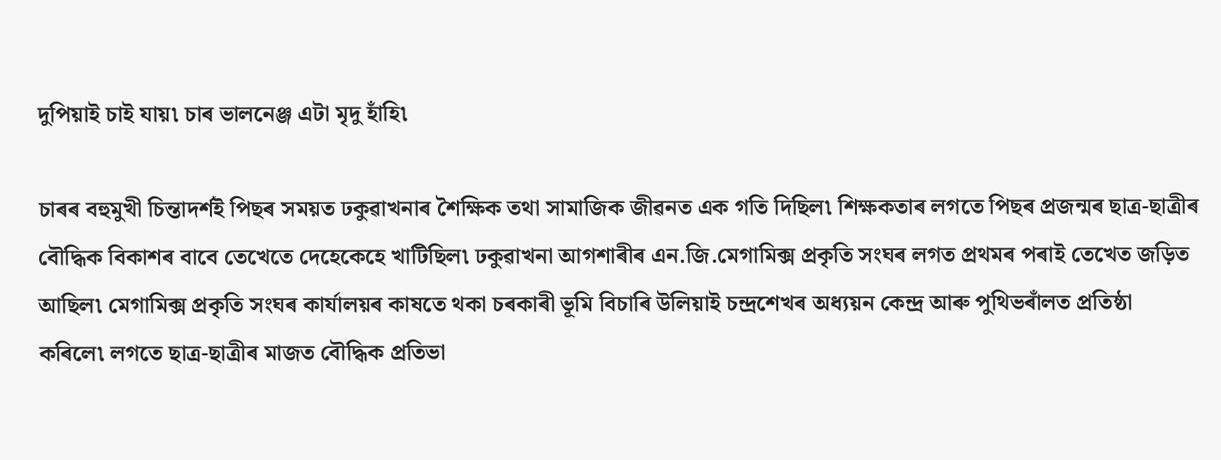দুপিয়াই চাই যায়৷ চাৰ ভালনেঞ্জ এটা মৃদু হাঁহি৷

চাৰৰ বহুমুখী চিন্তাদৰ্শই পিছৰ সময়ত ঢকুৱাখনাৰ শৈক্ষিক তথা সামাজিক জীৱনত এক গতি দিছিল৷ শিক্ষকতাৰ লগতে পিছৰ প্ৰজন্মৰ ছাত্ৰ-ছাত্ৰীৰ বৌদ্ধিক বিকাশৰ বাবে তেখেতে দেহেকেহে খাটিছিল৷ ঢকুৱাখনা আগশাৰীৰ এন.জি.মেগামিক্স প্ৰকৃতি সংঘৰ লগত প্ৰথমৰ পৰাই তেখেত জড়িত আছিল৷ মেগামিক্স প্ৰকৃতি সংঘৰ কাৰ্যালয়ৰ কাষতে থকা চৰকাৰী ভূমি বিচাৰি উলিয়াই চন্দ্ৰশেখৰ অধ্যয়ন কেন্দ্ৰ আৰু পুথিভৰাঁলত প্ৰতিষ্ঠা কৰিলে৷ লগতে ছাত্ৰ-ছাত্ৰীৰ মাজত বৌদ্ধিক প্ৰতিভা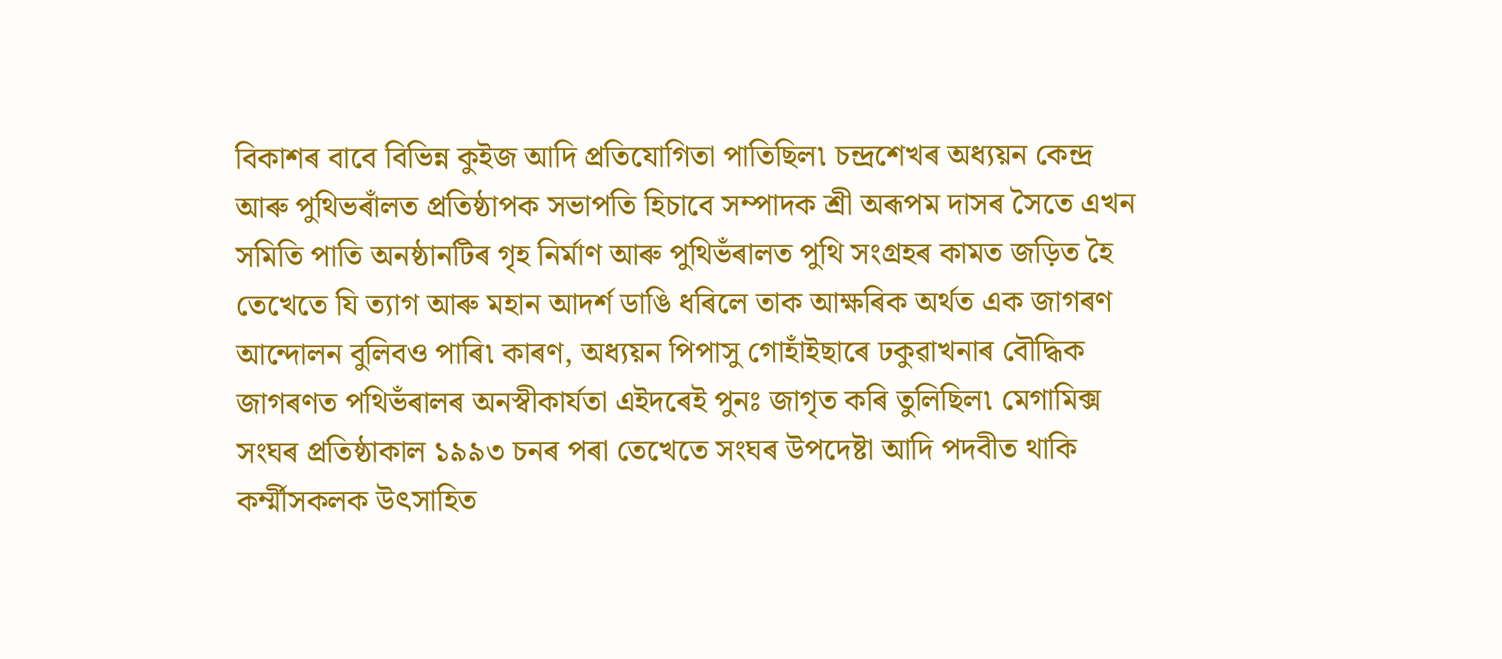বিকাশৰ বাবে বিভিন্ন কুইজ আদি প্ৰতিযোগিতা পাতিছিল৷ চন্দ্ৰশেখৰ অধ্যয়ন কেন্দ্ৰ  আৰু পুথিভৰাঁলত প্ৰতিষ্ঠাপক সভাপতি হিচাবে সম্পাদক শ্ৰী অৰূপম দাসৰ সৈতে এখন সমিতি পাতি অনষ্ঠানটিৰ গৃহ নিৰ্মাণ আৰু পুথিভঁৰালত পুথি সংগ্ৰহৰ কামত জড়িত হৈ তেখেতে যি ত্যাগ আৰু মহান আদৰ্শ ডাঙি ধৰিলে তাক আক্ষৰিক অৰ্থত এক জাগৰণ আন্দোলন বুলিবও পাৰি৷ কাৰণ, অধ্যয়ন পিপাসু গোহাঁইছাৰে ঢকুৱাখনাৰ বৌদ্ধিক জাগৰণত পথিভঁৰালৰ অনস্বীকাৰ্যতা এইদৰেই পুনঃ জাগৃত কৰি তুলিছিল৷ মেগামিক্স সংঘৰ প্ৰতিষ্ঠাকাল ১৯৯৩ চনৰ পৰা তেখেতে সংঘৰ উপদেষ্টা আদি পদবীত থাকি কৰ্ম্মীসকলক উৎসাহিত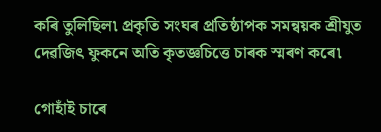কৰি তুলিছিল৷ প্ৰকৃতি সংঘৰ প্ৰতিষ্ঠাপক সমন্বয়ক শ্ৰীযুত দেৱজিৎ ফুকনে অতি কৃতজ্ঞচিত্তে চাৰক স্মৰণ কৰে৷

গোহাঁই চাৰে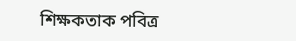শিক্ষকতাক পবিত্ৰ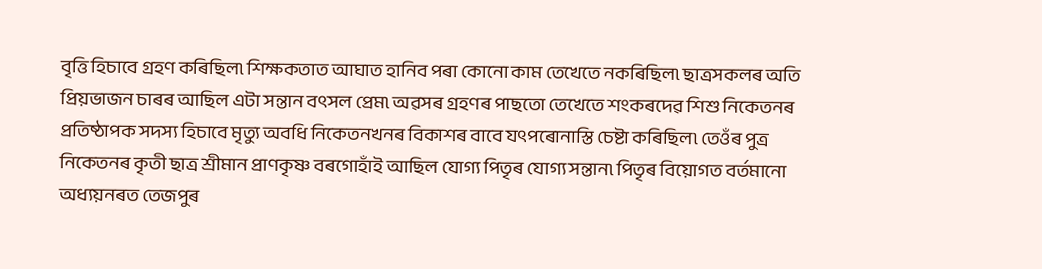বৃত্তি হিচাবে গ্ৰহণ কৰিছিল৷ শিক্ষকতাত আঘাত হানিব পৰা কোনো কাম তেখেতে নকৰিছিল৷ ছাত্ৰসকলৰ অতি প্ৰিয়ভাজন চাৰৰ আছিল এটা সন্তান বৎসল প্ৰেম৷ অৱসৰ গ্ৰহণৰ পাছতো তেখেতে শংকৰদেৱ শিশু নিকেতনৰ প্ৰতিষ্ঠাপক সদস্য হিচাবে মৃত্যু অবধি নিকেতনখনৰ বিকাশৰ বাবে যৎপৰোনাস্তি চেষ্টা কৰিছিল৷ তেওঁৰ পুত্ৰ নিকেতনৰ কৃতী ছাত্ৰ শ্ৰীমান প্ৰাণকৃষ্ণ বৰগোহাঁই আছিল যোগ্য পিতৃৰ যোগ্য সন্তান৷ পিতৃৰ বিয়োগত বৰ্তমানো অধ্যয়নৰত তেজপুৰ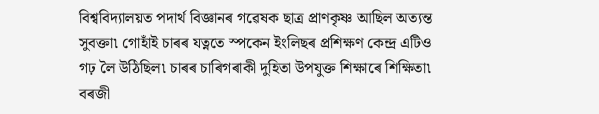বিশ্ববিদ্যালয়ত পদাৰ্থ বিজ্ঞানৰ গৱেষক ছাত্ৰ প্ৰাণকৃষ্ণ আছিল অত্যন্ত সুবক্তা৷ গোহাঁই চাৰৰ যত্নতে স্পকেন ইংলিছৰ প্ৰশিক্ষণ কেন্দ্ৰ এটিও গঢ় লৈ উঠিছিল৷ চাৰৰ চাৰিগৰাকী দুহিতা উপযুক্ত শিক্ষাৰে শিক্ষিতা৷ বৰজী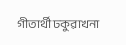গীতাৰ্থী ঢকুৱাখনা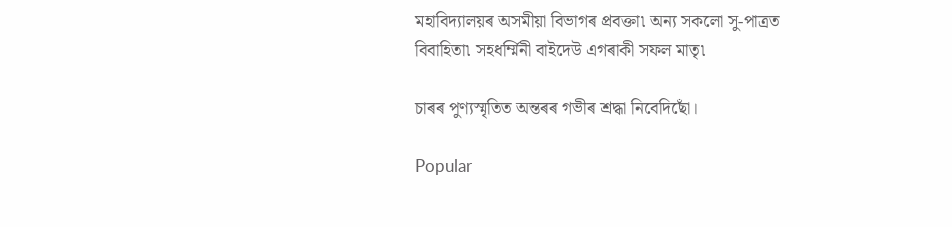মহাবিদ্যালয়ৰ অসমীয়া বিভাগৰ প্ৰবক্তা৷ অন্য সকলো সু-পাত্ৰত বিবাহিতা৷ সহধৰ্ম্মিনী বাইদেউ এগৰাকী সফল মাতৃ৷

চাৰৰ পুণ্যস্মৃতিত অন্তৰৰ গভীৰ শ্ৰদ্ধা নিবেদিছোঁ।

Popular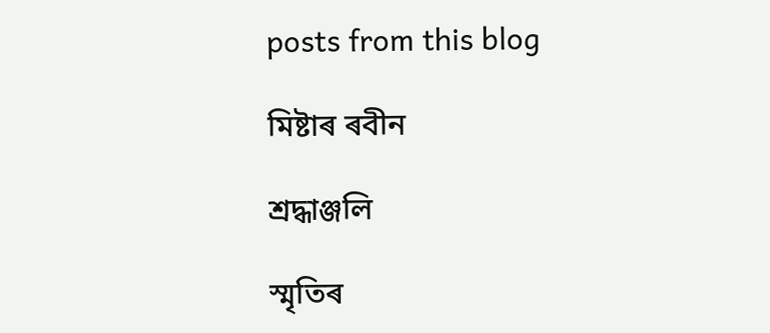posts from this blog

মিষ্টাৰ ৰবীন

শ্ৰদ্ধাঞ্জলি

স্মৃতিৰ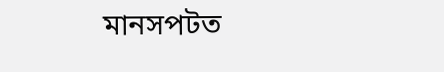মানসপটত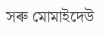সৰু মোমাইদেউ